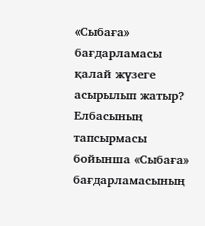«Сыбаға» бағдарламасы қалай жүзеге асырылып жатыр?
Елбасының тапсырмасы бойынша «Сыбаға» бағдарламасының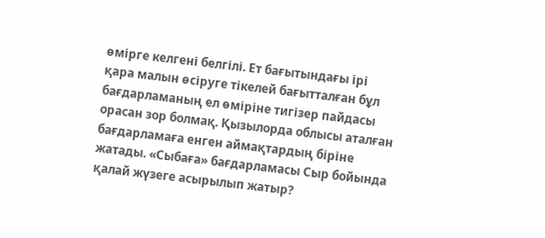өмірге келгені белгілі. Ет бағытындағы ірі қара малын өсіруге тікелей бағытталған бұл бағдарламаның ел өміріне тигізер пайдасы орасан зор болмақ. Қызылорда облысы аталған бағдарламаға енген аймақтардың біріне жатады. «Сыбаға» бағдарламасы Сыр бойында қалай жүзеге асырылып жатыр?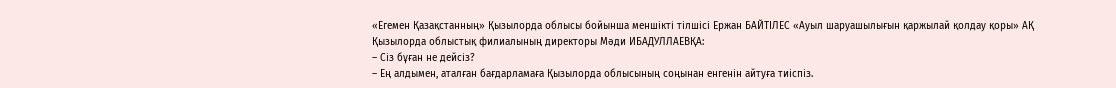«Егемен Қазақстанның» Қызылорда облысы бойынша меншікті тілшісі Ержан БАЙТІЛЕС «Ауыл шаруашылығын қаржылай қолдау қоры» АҚ Қызылорда облыстық филиалының директоры Мәди ИБАДУЛЛАЕВҚА:
– Сіз бұған не дейсіз?
– Ең алдымен, аталған бағдарламаға Қызылорда облысының соңынан енгенін айтуға тиіспіз.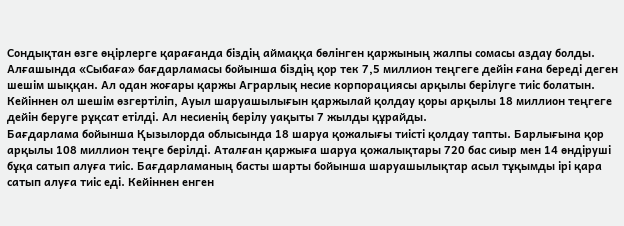Сондықтан өзге өңірлерге қарағанда біздің аймаққа бөлінген қаржының жалпы сомасы аздау болды. Алғашында «Сыбаға» бағдарламасы бойынша біздің қор тек 7,5 миллион теңгеге дейін ғана береді деген шешім шыққан. Ал одан жоғары қаржы Аграрлық несие корпорациясы арқылы берілуге тиіс болатын. Кейіннен ол шешім өзгертіліп, Ауыл шаруашылығын қаржылай қолдау қоры арқылы 18 миллион теңгеге дейін беруге рұқсат етілді. Ал несиенің берілу уақыты 7 жылды құрайды.
Бағдарлама бойынша Қызылорда облысында 18 шаруа қожалығы тиісті қолдау тапты. Барлығына қор арқылы 108 миллион теңге берілді. Аталған қаржыға шаруа қожалықтары 720 бас сиыр мен 14 өндіруші бұқа сатып алуға тиіс. Бағдарламаның басты шарты бойынша шаруашылықтар асыл тұқымды ірі қара сатып алуға тиіс еді. Кейіннен енген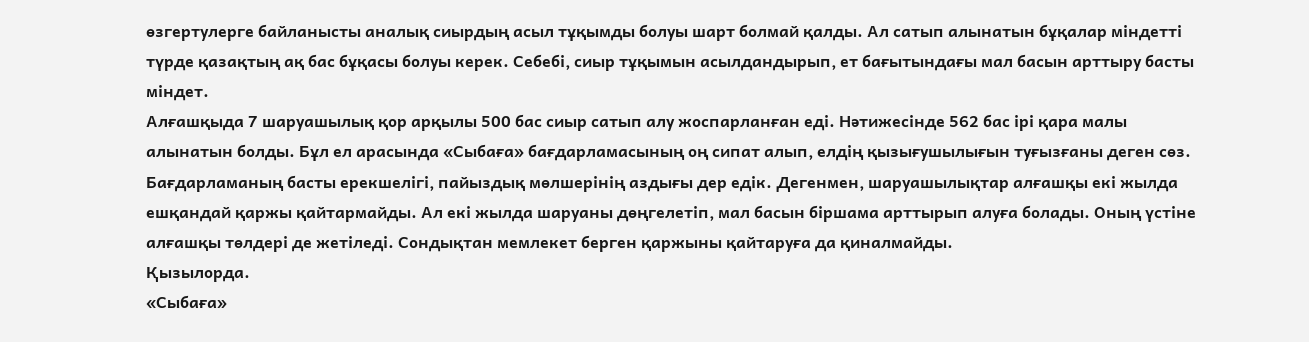өзгертулерге байланысты аналық сиырдың асыл тұқымды болуы шарт болмай қалды. Ал сатып алынатын бұқалар міндетті түрде қазақтың ақ бас бұқасы болуы керек. Себебі, сиыр тұқымын асылдандырып, ет бағытындағы мал басын арттыру басты міндет.
Алғашқыда 7 шаруашылық қор арқылы 500 бас сиыр сатып алу жоспарланған еді. Нәтижесінде 562 бас ірі қара малы алынатын болды. Бұл ел арасында «Сыбаға» бағдарламасының оң сипат алып, елдің қызығушылығын туғызғаны деген сөз. Бағдарламаның басты ерекшелігі, пайыздық мөлшерінің аздығы дер едік. Дегенмен, шаруашылықтар алғашқы екі жылда ешқандай қаржы қайтармайды. Ал екі жылда шаруаны дөңгелетіп, мал басын біршама арттырып алуға болады. Оның үстіне алғашқы төлдері де жетіледі. Сондықтан мемлекет берген қаржыны қайтаруға да қиналмайды.
Қызылорда.
«Сыбаға»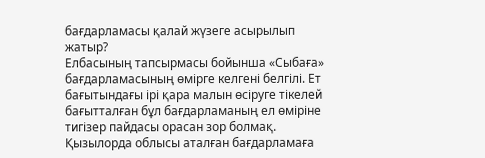бағдарламасы қалай жүзеге асырылып жатыр?
Елбасының тапсырмасы бойынша «Сыбаға» бағдарламасының өмірге келгені белгілі. Ет бағытындағы ірі қара малын өсіруге тікелей бағытталған бұл бағдарламаның ел өміріне тигізер пайдасы орасан зор болмақ. Қызылорда облысы аталған бағдарламаға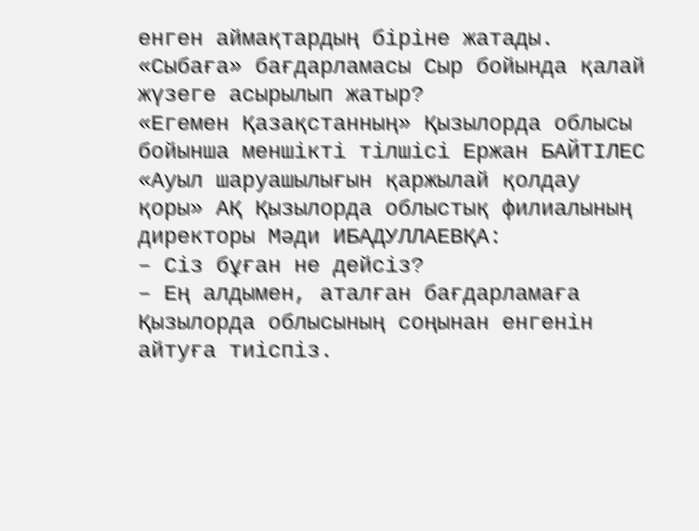енген аймақтардың біріне жатады. «Сыбаға» бағдарламасы Сыр бойында қалай жүзеге асырылып жатыр?
«Егемен Қазақстанның» Қызылорда облысы бойынша меншікті тілшісі Ержан БАЙТІЛЕС «Ауыл шаруашылығын қаржылай қолдау қоры» АҚ Қызылорда облыстық филиалының директоры Мәди ИБАДУЛЛАЕВҚА:
– Сіз бұған не дейсіз?
– Ең алдымен, аталған бағдарламаға Қызылорда облысының соңынан енгенін айтуға тиіспіз.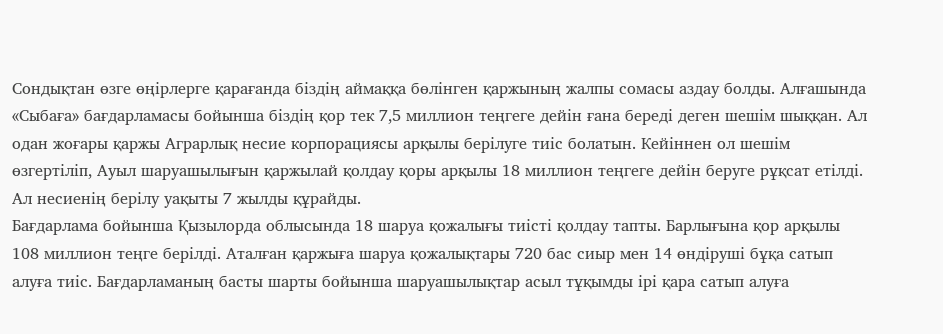Сондықтан өзге өңірлерге қарағанда біздің аймаққа бөлінген қаржының жалпы сомасы аздау болды. Алғашында «Сыбаға» бағдарламасы бойынша біздің қор тек 7,5 миллион теңгеге дейін ғана береді деген шешім шыққан. Ал одан жоғары қаржы Аграрлық несие корпорациясы арқылы берілуге тиіс болатын. Кейіннен ол шешім өзгертіліп, Ауыл шаруашылығын қаржылай қолдау қоры арқылы 18 миллион теңгеге дейін беруге рұқсат етілді. Ал несиенің берілу уақыты 7 жылды құрайды.
Бағдарлама бойынша Қызылорда облысында 18 шаруа қожалығы тиісті қолдау тапты. Барлығына қор арқылы 108 миллион теңге берілді. Аталған қаржыға шаруа қожалықтары 720 бас сиыр мен 14 өндіруші бұқа сатып алуға тиіс. Бағдарламаның басты шарты бойынша шаруашылықтар асыл тұқымды ірі қара сатып алуға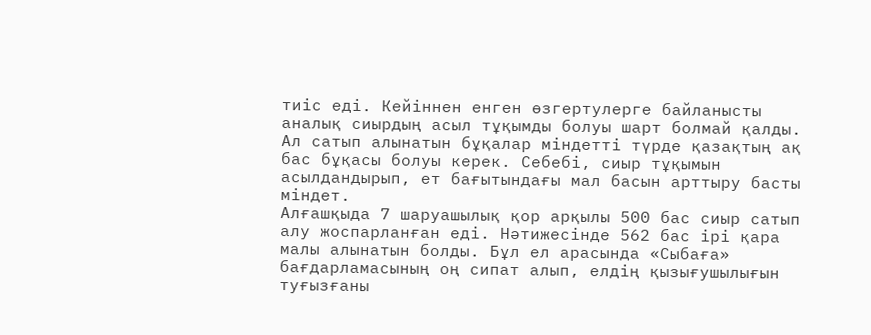тиіс еді. Кейіннен енген өзгертулерге байланысты аналық сиырдың асыл тұқымды болуы шарт болмай қалды. Ал сатып алынатын бұқалар міндетті түрде қазақтың ақ бас бұқасы болуы керек. Себебі, сиыр тұқымын асылдандырып, ет бағытындағы мал басын арттыру басты міндет.
Алғашқыда 7 шаруашылық қор арқылы 500 бас сиыр сатып алу жоспарланған еді. Нәтижесінде 562 бас ірі қара малы алынатын болды. Бұл ел арасында «Сыбаға» бағдарламасының оң сипат алып, елдің қызығушылығын туғызғаны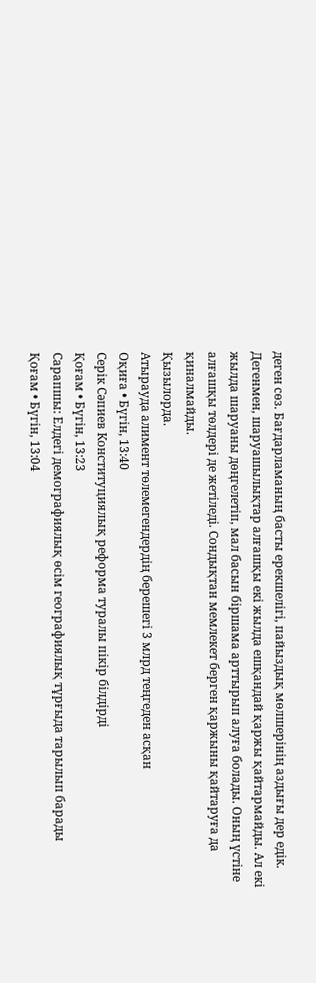деген сөз. Бағдарламаның басты ерекшелігі, пайыздық мөлшерінің аздығы дер едік. Дегенмен, шаруашылықтар алғашқы екі жылда ешқандай қаржы қайтармайды. Ал екі жылда шаруаны дөңгелетіп, мал басын біршама арттырып алуға болады. Оның үстіне алғашқы төлдері де жетіледі. Сондықтан мемлекет берген қаржыны қайтаруға да қиналмайды.
Қызылорда.
Атырауда алимент төлемегендердің берешегі 3 млрд теңгеден асқан
Оқиға • Бүгін, 13:40
Серік Сәпиев Конституциялық реформа туралы пікір білдірді
Қоғам • Бүгін, 13:23
Сарапшы: Елдегі демографиялық өсім географиялық тұрғыда тарылып барады
Қоғам • Бүгін, 13:04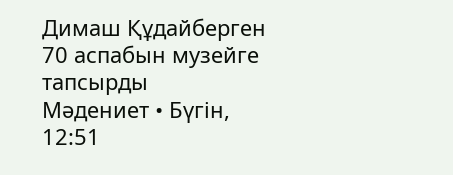Димаш Құдайберген 70 аспабын музейге тапсырды
Мәдениет • Бүгін, 12:51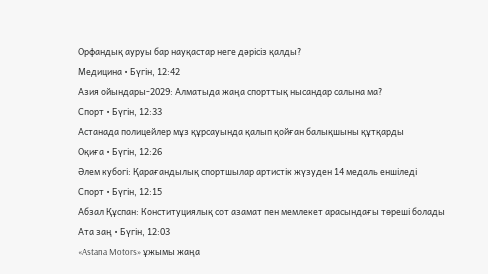Орфандық ауруы бар науқастар неге дәрісіз қалды?
Медицина • Бүгін, 12:42
Азия ойындары-2029: Алматыда жаңа спорттық нысандар салына ма?
Спорт • Бүгін, 12:33
Астанада полицейлер мұз құрсауында қалып қойған балықшыны құтқарды
Оқиға • Бүгін, 12:26
Әлем кубогі: Қарағандылық спортшылар артистік жүзуден 14 медаль еншіледі
Спорт • Бүгін, 12:15
Абзал Құспан: Конституциялық сот азамат пен мемлекет арасындағы төреші болады
Ата заң • Бүгін, 12:03
«Astana Motors» ұжымы жаңа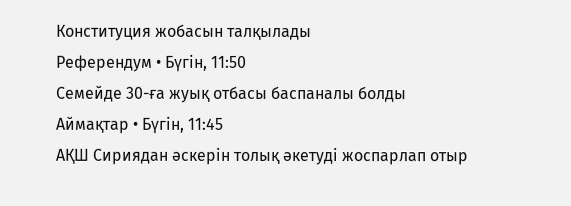Конституция жобасын талқылады
Референдум • Бүгін, 11:50
Семейде 30-ға жуық отбасы баспаналы болды
Аймақтар • Бүгін, 11:45
АҚШ Сириядан әскерін толық әкетуді жоспарлап отыр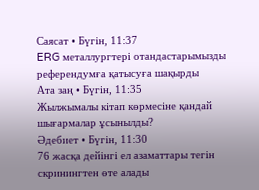Саясат • Бүгін, 11:37
ERG металлургтері отандастарымызды референдумға қатысуға шақырды
Ата заң • Бүгін, 11:35
Жылжымалы кітап көрмесіне қандай шығармалар ұсынылды?
Әдебиет • Бүгін, 11:30
76 жасқа дейінгі ел азаматтары тегін скринингтен өте алады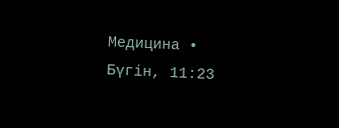Медицина • Бүгін, 11:23